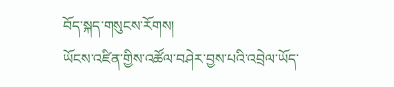བོད་སྐད་གསུངས་རོགས།
ཡོངས་འཛིན་གྱིས་འཚོལ་བཤེར་བྱས་པའི་འབྲེལ་ཡོད་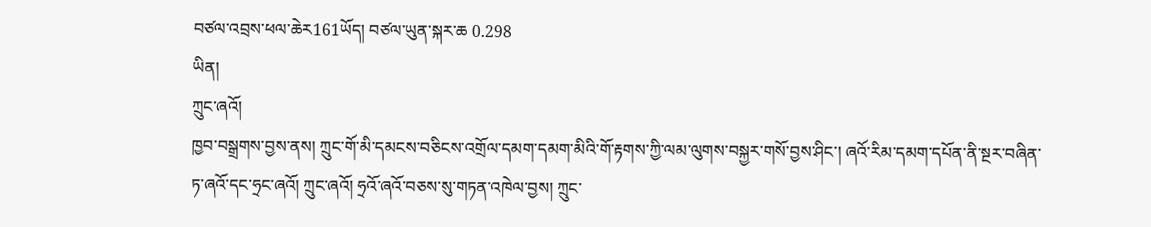བཙལ་འབྲས་ཕལ་ཆེར161ཡོད། བཙལ་ཡུན་སྐར་ཆ 0.298
ཡིན།
ཀྲུང་ཞའོ།
ཁྱབ་བསྒྲགས་བྱས་ནས། ཀྲུང་གོ་མི་དམངས་བཅིངས་འགྲོལ་དམག་དམག་མིའི་གོ་རྟགས་ཀྱི་ལམ་ལུགས་བསྐྱར་གསོ་བྱས་ཤིང་། ཞའོ་རིམ་དམག་དཔོན་ནི་སྔར་བཞིན་ཏ་ཞའོ་དང་ཧྲང་ཞའོ། ཀྲུང་ཞའོ། ཧྲའོ་ཞའོ་བཅས་སུ་གཏན་འཁེལ་བྱས། ཀྲུང་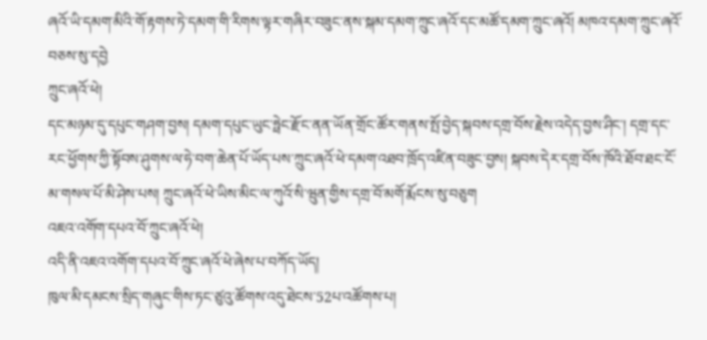ཞའོ་ཡི་དམག་མིའི་གོ་རྟགས་ཏེ་དམག་གི་རིགས་ལྟར་གཞིར་བཟུང་ནས་སྐམ་དམག་ཀྲུང་ཞའོ་དང་མཚོ་དམག་ཀྲུང་ཞའོ། མཁའ་དམག་ཀྲུང་ཞའོ་བཅས་སུ་དབྱེ
ཀྲུང་ཞའོ་ཕེ།
དང་མཉམ་དུ་དཔུང་གཤག་བྱས། དམག་དཔུང་ཡུང་ཧྥེང་རྫོང་ནན་ཡོན་གྲོང་ཚོར་གནས་སྤོ་བྱེད་སྐབས་དགྲ་བོས་རྗེས་འདེད་བྱས་ཤིང་། དགྲ་དང་རང་ཕྱོགས་ཀྱི་སྟོབས་ཤུགས་ལ་ཧེ་བག་ཆེན་པོ་ཡོད་པས་ཀྲུང་ཞའོ་ཕེ་དམག་འཐབ་ཁྲོད་འཛིན་བཟུང་བྱས། སྐབས་དེར་དགྲ་བོས་ཁོའི་ཐོབ་ཐང་ངོ་མ་གསལ་པོ་མི་ཤེས་པས། ཀྲུང་ཞའོ་ཕེ་ཡིས་མིང་ལ་ཀུའོ་སི་ཝུན་གྱིས་དགྲ་བོ་མགོ་རྨོངས་སུ་བཅུག
འཇའ་འགོག་དཔའ་བོ་ཀྲུང་ཞའོ་ཕེ།
འདི་ནི་འཇའ་འགོག་དཔའ་བོ་ཀྲུང་ཞའོ་ཕེ་ཞེས་པ་བཀོད་ཡོད།
ཁུལ་མི་དམངས་སྲིད་གཞུང་གིས་ཏང་ཙུའུ་ཚོགས་འདུ་ཐེངས་52པ་འཚོགས་པ།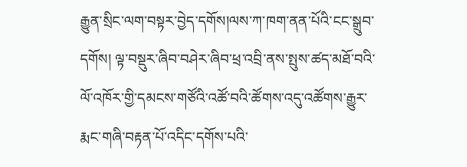རྒྱུན་སྲིང་ལག་བསྟར་བྱེད་དགོས།ལས་ཀ་ཁག་ནན་པོའི་ངང་སྒྲུབ་དགོས། ལྟ་བསྡུར་ཞིབ་བཤེར་ཞིབ་ཕྲ་འབྲི་ནས་སྤུས་ཚད་མཐོ་བའི་ལོ་འཁོར་གྱི་དམངས་གཙོའི་འཚོ་བའི་ཚོགས་འདུ་འཚོགས་རྒྱུར་རྨང་གཞི་བརྟན་པོ་འདིང་དགོས་པའི་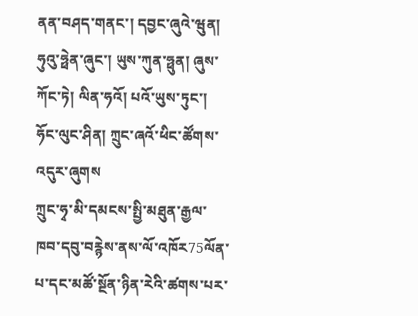ནན་བཤད་གནང་། དབྱང་ཞུའེ་ཝུན། ཧུའུ་ཧྥེན་ཞུང་། ཡུས་ཀུན་ཧྥུན། ཞུས་ཀོང་ཏེ། ལིན་ཧའོ། པའོ་ཡུས་ཏུང་། ཧོང་ལུང་ཤིན། ཀྲུང་ཞའོ་ཕིང་ཚོགས་འདུར་ཞུགས
ཀྲུང་ཧྭ་མི་དམངས་སྤྱི་མཐུན་རྒྱལ་ཁབ་དབུ་བརྙེས་ནས་ལོ་འཁོར75ལོན་པ་དང་མཚོ་སྔོན་ཉིན་རེའི་ཚགས་པར་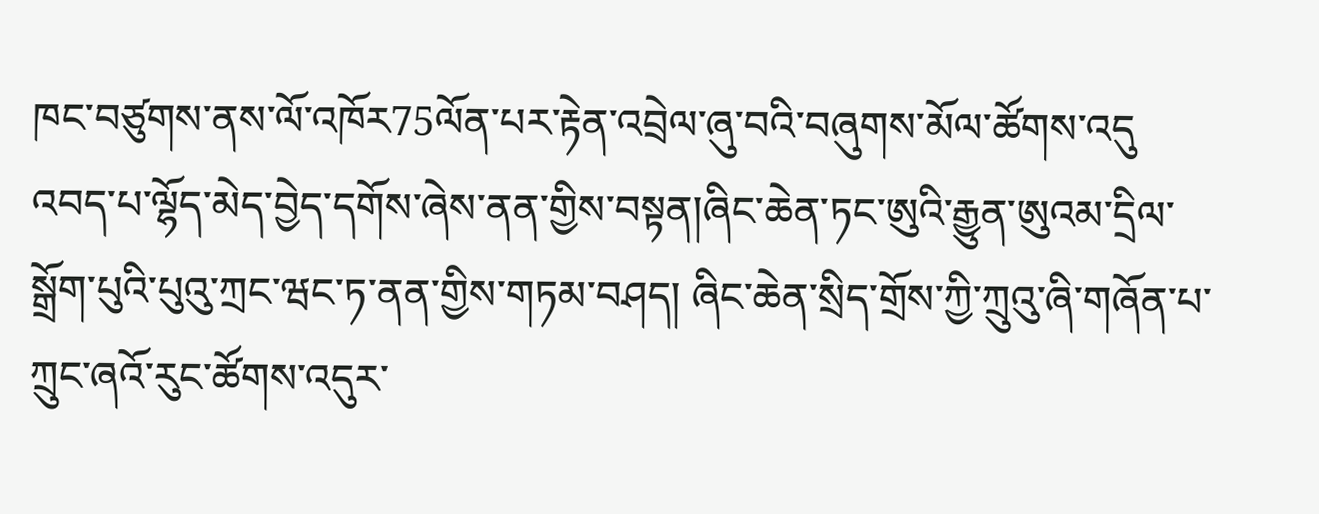ཁང་བཙུགས་ནས་ལོ་འཁོར75ལོན་པར་རྟེན་འབྲེལ་ཞུ་བའི་བཞུགས་མོལ་ཚོགས་འདུ
འབད་པ་ལྷོད་མེད་བྱེད་དགོས་ཞེས་ནན་གྱིས་བསྟན།ཞིང་ཆེན་ཏང་ཨུའི་རྒྱུན་ཨུའམ་དྲིལ་སྒྲོག་པུའི་པུའུ་ཀྲང་ཝང་ཏ་ནན་གྱིས་གཏམ་བཤད། ཞིང་ཆེན་སྲིད་གྲོས་ཀྱི་ཀྲུའུ་ཞི་གཞོན་པ་ཀྲུང་ཞའོ་རུང་ཚོགས་འདུར་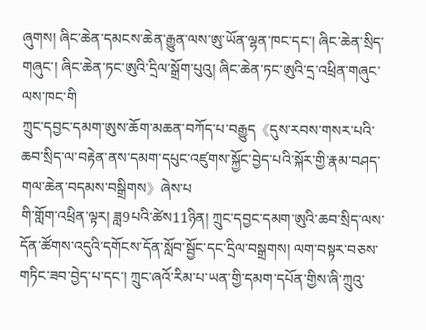ཞུགས། ཞིང་ཆེན་དམངས་ཆེན་རྒྱུན་ལས་ཨུ་ཡོན་ལྷན་ཁང་དང་། ཞིང་ཆེན་སྲིད་གཞུང་། ཞིང་ཆེན་ཏང་ཨུའི་དྲིལ་སྒྲོག་པུའུ། ཞིང་ཆེན་ཏང་ཨུའི་དྲ་འཕྲིན་གཞུང་ལས་ཁང་གི
ཀྲུང་དབྱང་དམག་ཨུས་ཆོག་མཆན་བཀོད་པ་བརྒྱུད《དུས་རབས་གསར་པའི་ཆབ་སྲིད་ལ་བརྟེན་ནས་དམག་དཔུང་འཛུགས་སྐྱོང་བྱེད་པའི་སྐོར་གྱི་རྣམ་བཤད་གལ་ཆེན་བདམས་བསྒྲིགས》ཞེས་པ
གི་གློག་འཕྲིན་ལྟར། ཟླ9པའི་ཚེས11ཉིན། ཀྲུང་དབྱང་དམག་ཨུའི་ཆབ་སྲིད་ལས་དོན་ཚོགས་འདུའི་དགོངས་དོན་སློབ་སྦྱོང་དང་དྲིལ་བསྒྲགས། ལག་བསྟར་བཅས་གཏིང་ཟབ་བྱེད་པ་དང་། ཀྲུང་ཞའོ་རིམ་པ་ཡན་གྱི་དམག་དཔོན་གྱིས་ཞི་ཀྲུའུ་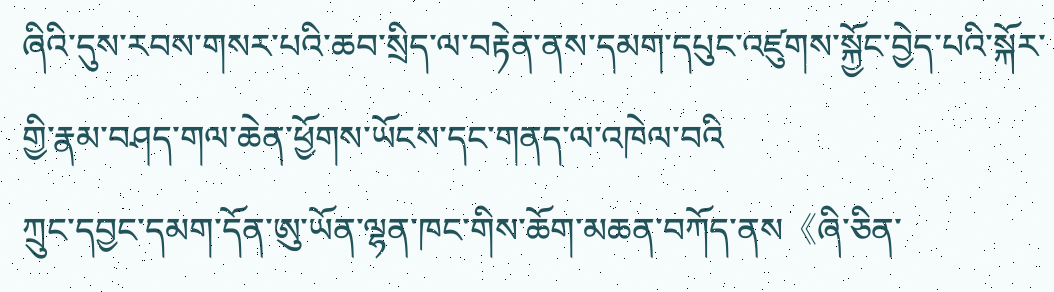ཞིའི་དུས་རབས་གསར་པའི་ཆབ་སྲིད་ལ་བརྟེན་ནས་དམག་དཔུང་འཛུགས་སྐྱོང་བྱེད་པའི་སྐོར་གྱི་རྣམ་བཤད་གལ་ཆེན་ཕྱོགས་ཡོངས་དང་གནད་ལ་འཁེལ་བའི
ཀྲུང་དབྱང་དམག་དོན་ཨུ་ཡོན་ལྷན་ཁང་གིས་ཆོག་མཆན་བཀོད་ནས《ཞི་ཅིན་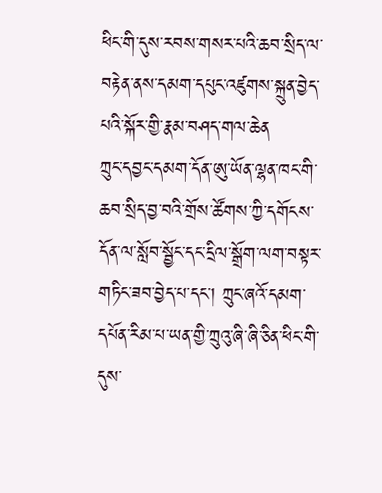ཕིང་གི་དུས་རབས་གསར་པའི་ཆབ་སྲིད་ལ་བརྟེན་ནས་དམག་དཔུང་འཛུགས་སྐྲུན་བྱེད་པའི་སྐོར་གྱི་རྣམ་བཤད་གལ་ཆེན
ཀྲུང་དབྱང་དམག་དོན་ཨུ་ཡོན་ལྷན་ཁང་གི་ཆབ་སྲིད་བྱ་བའི་གྲོས་ཚོགས་ཀྱི་དགོངས་དོན་ལ་སློབ་སྦྱོང་དང་དྲིལ་སྒྲོག་ལག་བསྟར་གཏིང་ཟབ་བྱེད་པ་དང་། ཀྲུང་ཞའོ་དམག་དཔོན་རིམ་པ་ཡན་གྱི་ཀྲུའུ་ཞི་ཞི་ཅིན་ཕིང་གི་དུས་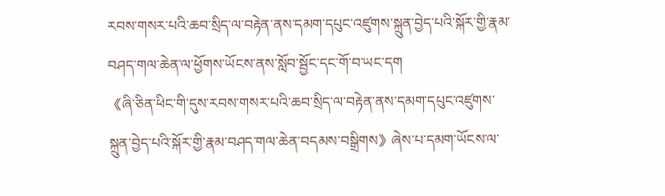རབས་གསར་པའི་ཆབ་སྲིད་ལ་བརྟེན་ནས་དམག་དཔུང་འཛུགས་སྐྲུན་བྱེད་པའི་སྐོར་གྱི་རྣམ་བཤད་གལ་ཆེན་ལ་ཕྱོགས་ཡོངས་ནས་སློབ་སྦྱོང་དང་གོ་བ་ཡང་དག
《ཞི་ཅིན་ཕིང་གི་དུས་རབས་གསར་པའི་ཆབ་སྲིད་ལ་བརྟེན་ནས་དམག་དཔུང་འཛུགས་སྐྲུན་བྱེད་པའི་སྐོར་གྱི་རྣམ་བཤད་གལ་ཆེན་བདམས་བསྒྲིགས》ཞེས་པ་དམག་ཡོངས་ལ་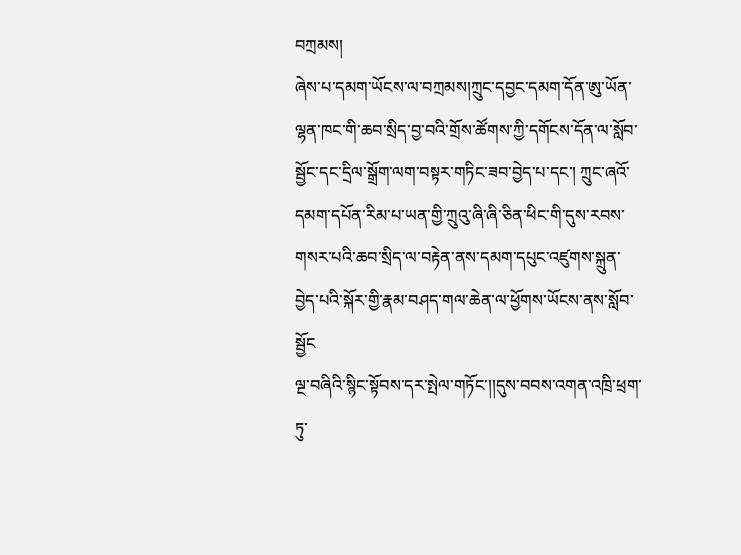བཀྲམས།
ཞེས་པ་དམག་ཡོངས་ལ་བཀྲམས།ཀྲུང་དབྱང་དམག་དོན་ཨུ་ཡོན་ལྷན་ཁང་གི་ཆབ་སྲིད་བྱ་བའི་གྲོས་ཚོགས་ཀྱི་དགོངས་དོན་ལ་སློབ་སྦྱོང་དང་དྲིལ་སྒྲོག་ལག་བསྟར་གཏིང་ཟབ་བྱེད་པ་དང་། ཀྲུང་ཞའོ་དམག་དཔོན་རིམ་པ་ཡན་གྱི་ཀྲུའུ་ཞི་ཞི་ཅིན་ཕིང་གི་དུས་རབས་གསར་པའི་ཆབ་སྲིད་ལ་བརྟེན་ནས་དམག་དཔུང་འཛུགས་སྐྲུན་བྱེད་པའི་སྐོར་གྱི་རྣམ་བཤད་གལ་ཆེན་ལ་ཕྱོགས་ཡོངས་ནས་སློབ་སྦྱོང
ལྔ་བཞིའི་སྙིང་སྟོབས་དར་སྤེལ་གཏོང་།།དུས་བབས་འགན་འཁྲི་ཕྲག་ཏུ་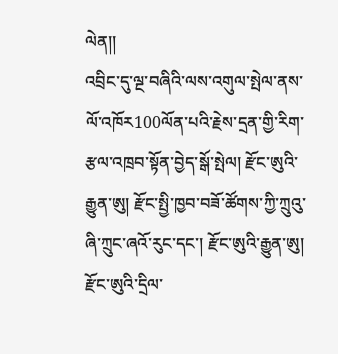ལེན།།
འབྲིང་དུ་ལྔ་བཞིའི་ལས་འགུལ་སྤེལ་ནས་ལོ་འཁོར100ལོན་པའི་རྗེས་དྲན་གྱི་རིག་རྩལ་འཁྲབ་སྟོན་བྱེད་སྒོ་སྤེལ། རྫོང་ཨུའི་རྒྱུན་ཨུ། རྫོང་སྤྱི་ཁྱབ་བཟོ་ཚོགས་ཀྱི་ཀྲུའུ་ཞི་ཀྲུང་ཞའོ་རུང་དང་། རྫོང་ཨུའི་རྒྱུན་ཨུ། རྫོང་ཨུའི་དྲིལ་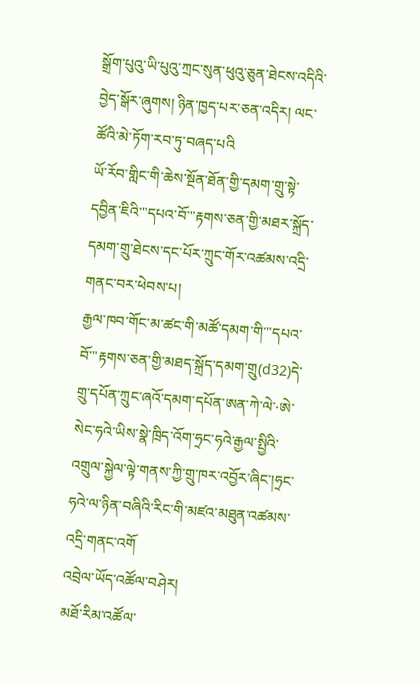སྒྲོག་པུའུ་ཡི་པུའུ་ཀྲང་སུན་ཕུའུ་ཅུན་ཐེངས་འདིའི་བྱེད་སྒོར་ཞུགས། ཉིན་ཁྱད་པར་ཅན་འདིར། ལང་ཚོའི་མེ་ཏོག་རབ་ཏུ་བཞད་པའི
ཡོ་རོབ་གླིང་གི་ཆེས་སྔོན་ཐོན་གྱི་དམག་གྲུ་སྟེ་དབྱིན་ཇིའི་"དཔའ་བོ་"རྟགས་ཅན་གྱི་མཐར་སྐྲོད་དམག་གྲུ་ཐེངས་དང་པོར་ཀྲུང་གོར་འཚམས་འདྲི་གནང་བར་ཕེབས་པ།
རྒྱལ་ཁབ་གོང་མ་ཚང་གི་མཚོ་དམག་གི་"དཔའ་བོ་"རྟགས་ཅན་གྱི་མཐད་སྐྲོད་དམག་གྲུ(d32)དེ་གྲུ་དཔོན་ཀྲུང་ཞའོ་དམག་དཔོན་ཨན་ཀེ་ལེ་·ཨེ་སེང་ཧའེ་ཡིས་སྣེ་ཁྲིད་འོག་ཧྲང་ཧའེ་རྒྱལ་སྤྱིའི་འགྲུལ་སྐྱེལ་ལྟེ་གནས་ཀྱི་གྲུ་ཁར་འབྱོར་ཞིང་།ཧྲང་ཧའེ་ལ་ཉིན་བཞིའི་རིང་གི་མཛའ་མཐུན་འཚམས་འདྲི་གནང་འགོ
འབྲེལ་ཡོད་འཚོལ་བཤེར།
མཐོ་རིམ་འཚོལ་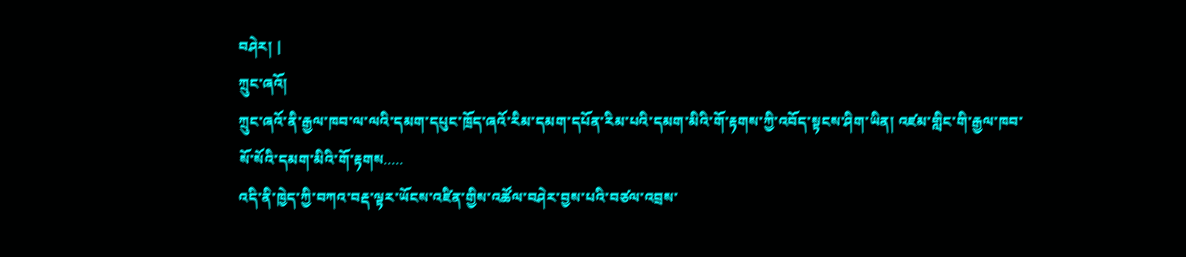བཤེར། |
ཀྲུང་ཞའོ།
ཀྲུང་ཞའོ་ནི་རྒྱལ་ཁབ་ལ་ལའི་དམག་དཔུང་ཁྲོད་ཞའོ་རིམ་དམག་དཔོན་རིམ་པའི་དམག་མིའི་གོ་རྟགས་ཀྱི་འབོད་སྟངས་ཤིག་ཡིན། འཛམ་གླིང་གི་རྒྱལ་ཁབ་སོ་སོའི་དམག་མིའི་གོ་རྟགས.....
འདི་ནི་ཁྱེད་ཀྱི་བཀའ་བརྡ་ལྟར་ཡོངས་འཛིན་གྱིས་འཚོལ་བཤེར་བྱས་པའི་བཙལ་འབྲས་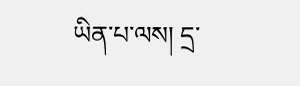ཡིན་པ་ལས། དྲ་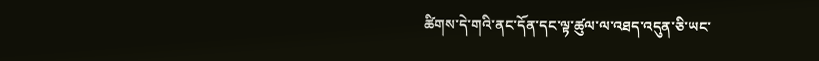ཚིགས་དེ་གའི་ནང་དོན་དང་ལྟ་ཚུལ་ལ་འཐད་འདུན་ཅི་ཡང་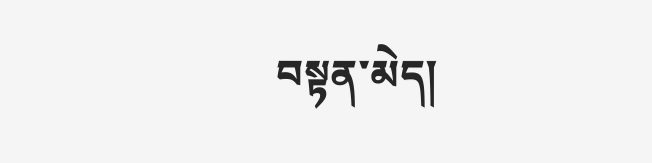བསྟན་མེད།